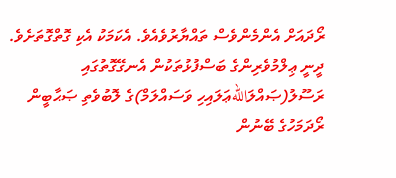ރޯދައަށް އެންމެންވެސް ތައްޔާރުވެއެވެ. އެކަމަކު އެކި ގޮތްގޮތަށެވެ.
ދީނީ ޢިލްމުވެރިންގެ ބަސްފުޅުތަކުން އެނގޭގޮތުގައި ރަސޫލު(ޞައްލަاللهޢަލައިހި ވަސައްލަމް)ގެ ލޮބުވެތި ޞަޙާބީން ރޯދަމަހުގެ ބޭނުން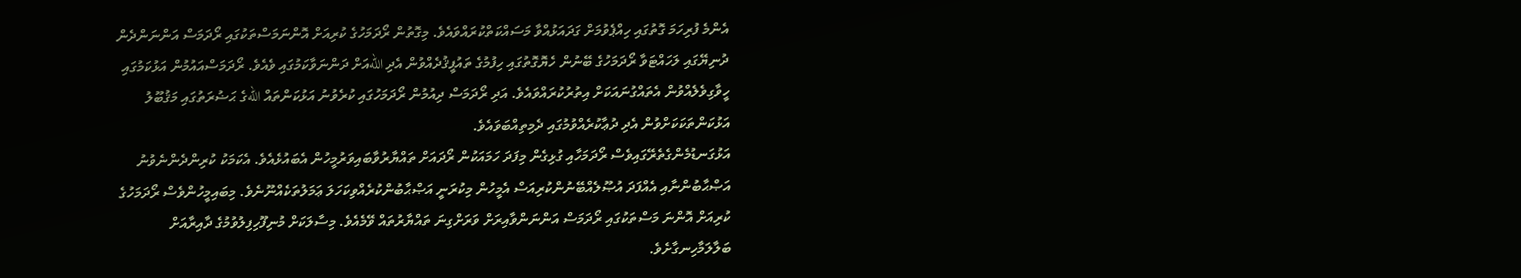އެންމެ ފުރިހަމަ ގޮތުގައި ހިއްޕެވުމަށް ގަދައަޅުއްވާ މަސައްކަތްކުރައްވައެވެ. މިގޮތުން ރޯދަމަހުގެ ކުރިއަށް އޮންނަމަސްތަކުގައި ރޯދަމަސް އަންނަންދެން ދުނިޔޭގައި ލަހައްޓަވާ ރޯދަމަހުގެ ބޭނުން ހެޔޮގޮތުގައި ހިފުމުގެ ތައުފީޤުދެއްވުން އެދި اللهއަށް ދަންނަވާކަމުގައި ވެއެވެ. ރޯދަމަސްއައުމުން އަޅުކަމުގައި ހީވާގިވެލެއްވުން އެތައްގުނައަކަށް އިތުރުކުރައްވައެވެ. އަދި ރޯދަމަސް ދިއުމުން ރޯދަމަހުގައި ކުރެވުނު އަޅުކަންތައް اللهގެ ޙަޟުރަތުގައި މަޤުބޫލު އަޅުކަންތަކަކަށްވުން އެދި ދުޢާކުރެއްވުމުގައި ދެމިތިއްބަވައެވެ.
އަޅުގަނޑުމެންގެތެރޭގައިވެސް ރޯދަމަހާއި ގުޅިގެން މިފަދަ ހަމައަކުން ރޯދައަށް ތައްޔާރުވާބައިވަރުމީހުން އެބައުޅެއެވެ. އެކަމަކު ކުރިންދެންނެވުނު އަޞްޙާބުންނާއި އެއްފަދަ އުޞޫލެއްބޭނުންކުރިއަސް އެމީހުން މިކުރަނީ އަޞްޙާބުންކުރެއްވިކަހަލަ ޢަމަލުތަކެއްނޫނެވެ. މިބައިމީހުންވެސް ރޯދަމަހުގެ ކުރިއަށް އޮންނަ މަސްތަކުގައި ރޯދަމަސް އަންނަންވާއިރަށް ވަރަށްގިނަ ތައްޔާރުތައް ވޭމެއެވެ. މިސާލަކަށް މުނިފޫހިފިލުވުމުގެ ދާއިރާއަށް ބަލާލަމާހިނގާށެވެ.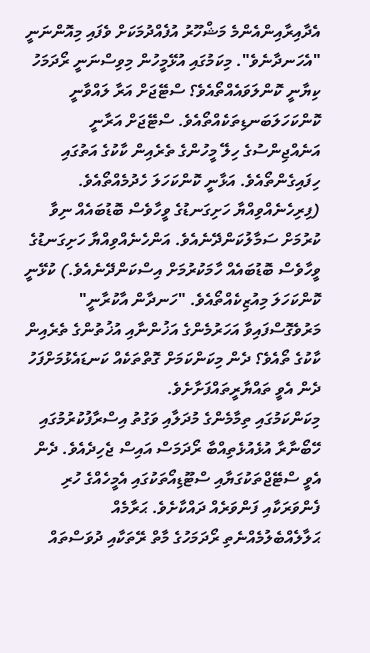އެދާއިރާއިންއެންމެ މަޝްހޫރު އުފެއްދުމަކަށް ވެފައި މިއޮންނަނީ "އެހަނދާނެވެ". މިކަމުގައި އުޅޭމީހުން މިވިސްނަނީ ރޯދަމަހު ކިޔާނީ ކޮންލަވައެއްތޯއެވެ؟ ސްޓޭޖަށް އަރާ ލައްވާނީ ކޮންކަހަލަބަނޑިތަކެއްތޯއެވެ. ސްޓޭޖަށް އަރާނީ އަނެއްޖިންސުގެ ހިލޭ މީހުންގެ ތެރެއިން ކާކުގެ އަތުގައި ހިފައިގެންތޯއެވެ. އަޅާނީ ކޮންކަހަލަ ހެދުމެއްތޯއެވެ. (ފިރިހެނެއްވިއްޔާ ހަށިގަނޑުގެ ވީހާވެސް ބޮޑުބައެއް ނިވާ ކުރުމަށް ސަމާލުކަންދޭނެއެވެ. އަންހެނެއްވިއްޔާ ހަށިގަނޑުގެ ވީހާވެސް ބޮޑުބައެއް ހާމަކުރުމަށް އިސްކަންދޭނެއެވެ.) ކުޅޭނީ ކޮންކަހަލަ މިއުޒިކެއްތޯއެވެ. "ހަނދާން އާކުރާނީ" މަރުވެގޮސްފައިވާ އަހަރުމެންގެ އަޚުންނާއި އުޚުތުންގެ ތެރެއިން ކާކުގެ ތޯއެވެ؟ ދެން މިކަންކަމަށް ގޮތްތަކެއް ކަނޑައެޅުމަށްފަހު ދެން އެވީ ތައްޔާރީތައްފަށާށެވެ.
މިކަންކަމުގައި ތިމާމެންގެ މުދަލާއި ވަގުތު އިސްރާފުކުރުމުގައި ހޭބޯނާރާ އުޅެއުޅެތިއްބާ ރޯދަމަސް އައިސް ޖެހިދެއެވެ. ދެން އެވީ ސްޓޭޖްތަކުގަޔާއި ސްޓޫޑިއޯތަކުގައި އެމީހެއްގެ ހުރި ފެންވަރަކާއި ފަންވަރެއް ދައްކާށެވެ. ޙަރާމެއް ޙަލާލެއްބެލުމެއްނެތި ރޯދަމަހުގެ މާތް ރޭތަކާއި ދުވަސްތައް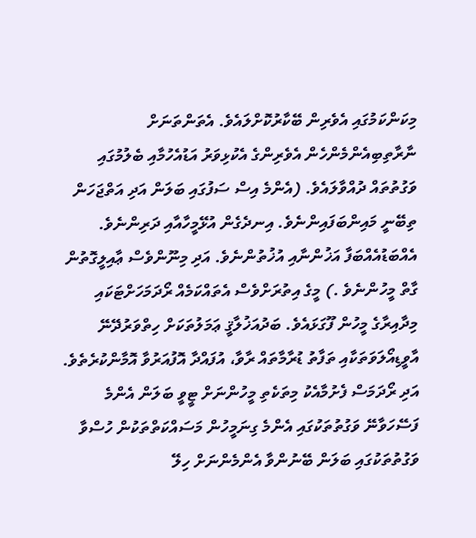މިކަންކަމުގައި އެވެރިން ބޭކާރުކޮށްލައެވެ. އެތަންތަނަށް ނާރާތިބިއެންމެންހެން އެވެރިންގެ އެކުޅިވަރު އަޑުއެހުމާއި ބެލުމުގައި ވަގުތުތައް ދުއްވާލައެވެ. (އެންމެ އިސް ސަފުގައި ބަލަން އަދި އަތްޖަހަން ތިބޭނީ މައިންބަފައިންނެވެ. އިނދެގެން އުޅޭމީހާއާއި ދަރިންނެވެ. އެއްބަޑުއެއްބަފާ އަޚުންނާއި އުޚުތުންނެވެ. އަދި މިނޫންވެސް ޢާއިލީގޮތުން ގާތް މީހުންނެވެ .) މީގެ އިތުރަށްވެސް އެތައްކަމެއް ރޯދަމަހަށްޓަކައި މިދާއިރާގެ މީހުން ފޫގަޅައެވެ. ބަދުއަޚުލާޤީ ޢަމަލުތަކަށް ހިތްވަރުދޭނޭ އާވީޑިއޯލަވަތަކާއި ތަފާތު ޑުރާމާތައް ރާވާ، އުފައްދާ އޮފުއަރުވާ އޮމާންކުރެތެވެ. އަދި ރޯދަމަސް ފެށުމާއެކު މިތަކެތި މީހުންނަށް ޓީވީ ބަލަން އެންމެ ފަސޭހަވާނޭ ވަގުތުތަކުގައި އެންމެ ގިނަމީހުން މަސައްކަތްތަކުން ހުސްވާ ވަގުތުތަކުގައި ބަލަން ބޭނުންވާ އެންމެންނަށް ހިލޭ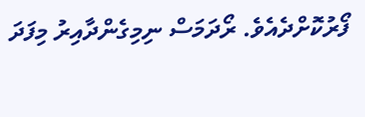ފޯރުކޮށްދެއެވެ. ރޯދަމަސް ނިމިގެންދާއިރު މިފަދަ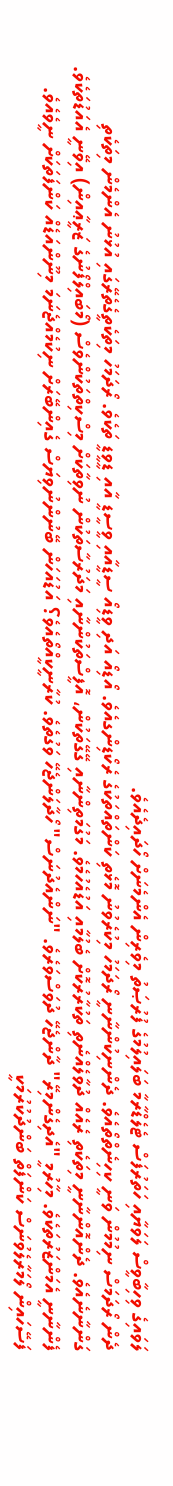ލަވައިގެ ވިހިބާވީސް ލަވަޔާއި ހަތަރުފަސް ޓެލެޑްރާމާ ބަލައިލުމުގެ ފުރުޞަތު މިވެރިން އެންމެނަށް ހޯދައިދެއެވެ.
ދެން ރޯދަމަސް ނިމުމުން ވަނީ ކިހިނެތްތޯއެވެ. ދެންނިކުންނާނީ ރޯދަމަހު މިކުރެވުނު މޮޅެތި ކަންތައްތަކުގެ ރެކޯޑިންގއެވެ. އޯޑިއޯ އަދި ވީޑިއޯ ސީޑީއާއި ވީސީޑީ އާއި ޑީވީޑީ ތަކެވެ. ރޯދަމަހު މިތަކެތީގެތެރޭގައި އުޅުނު އެންމެން މިތަކެތި ގަންނާނެއެވެ. ދެންއޮންނާނީ މިތަކެތި ރެއެއް ދުވާލެއްނެތި ތަކުރާރުކޮށް ބެލުމާއި އަޑުއެހުމެވެ. މަގުމަތިންނާއި ގޭގޭތަކުން، އޮފީސްތަކުންނާއި މަދަރުސާތަކުން ނުވިތާކަށް މިސްކިތްތަކުންވެސް (މޯބައިލްފޯނުގެ ޒަރީޢާއިން) އިވޭނީ އެއަޑުތަކެވެ. ފެންނާނީ އެމަންޒަރުތަކެވެ. މިހާރުމީ "އެދިގެންމިރޭ" ދާންޖެހޭ ދުވަސްވަރެވެ. "ނަންއެދުނަސް" ހޯދާލަންޖެހޭ ވަގުތެވެ. ކުރާނީކީއްތޯއެވެ؟ އަޑުއަހަން ބޭނުންނުވިޔަސް ގެއިންބޭރަށް ނިކުމެއްޖެނަމަ މިނޫންއަޑެއް ކަންފަތަކަށް ނީވެއެވެ. ފަސޭހައިން ލޯމަރާލެވުނަސް ކަންފަތް ބަންދުކުރުމަކީ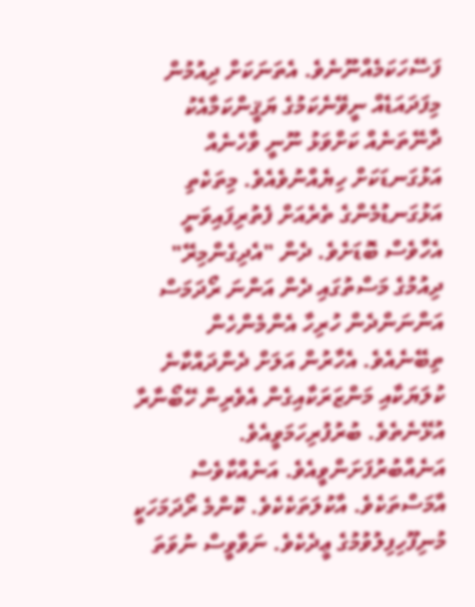ފަސޭހަކަމެއްނޫނެވެ. އެތަނަކަށް ދިއުމުން މިފަދައަޑެއް ނީވޭނެކަމުގެ ޔަޤީންކަމާއެކު ދާނޭތަނެއް ކަށްވަޅު ނޫނީ ވާހެނެއް އަޅުގަނޑަކަށް ހިޔެއްނުވެއެވެ. މިތަކެތި އަޅުގަނޑުމެންގެ ތެރެއަށް ފެތުރިފައިވަނީ އެހާވެސް ބޮޑަށެވެ. ދެން "އެދިގެންމިރޭ" ދިއުމުގެ މަސްތުގައި ދެން އަންނަ ރޯދަމަސް އަންނަންދެން ހުރިހާ އެންމެންހެން ތިބޭނެއެވެ. އެހާރުން އަލަށް ދެންދައްކާނެ ކުލަޔަކާއި މަންޒަރަކާއިގެން އެވެރިން ހޭބޯނާރާ އުޅޭނެތެވެ. ބުރުފުރިހަމަވީއެވެ. އަނެއްބުރުފަށަންވީއެވެ. އަނެއްކާވެސް އާމަސްތަކެވެ. އާކުލަތަކެކެވެ. ކޮންމެ ރޯދަމަހަކީ މުނިފޫހިފިލުވުމުގެ ޢީދެކެވެ. ނަވާވީސް ނުވަތަ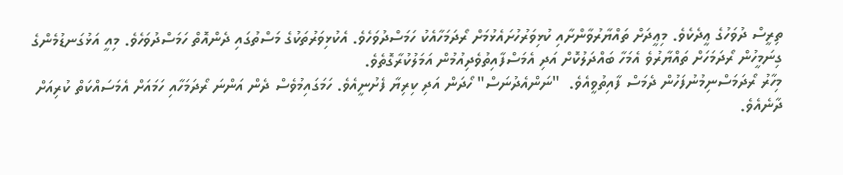ތިރީސް ދުވަހުގެ ޢީދެކެވެ. މިޢީދަށް ތައްޔާރުވާންށާއި ކުޅިވަރުހުށައެޅުމަށް ރޯދަމަހާއެކު ހަމަސްދުވަހެވެ. އެކުޅިވަރުތަކުގެ މަސްތުގައި ދެންއޮތް ހަމަސްދުވަހެވެ. މިއީ އަޅުގަނޑުމެންގެ ގިނަމީހުން ރޯދަމަހަށް ތައްޔާރުވެ އެމަހާ ބައްދަލުކޮށް އަދި އެމަސްފާއިތުވެދިއުމުން އަމަލުކުރާގޮތެވެ.
މިހާރު ރޯދަމަސްނިމުނުފަހުން ދެމަސް ފާއިތުވީއެވެ.  "ނަންއެދުނަސް" ހޯދަން އަދި ކިރިޔާ ފެށުނީއެވެ. ހަމަގައިމުވެސް ދެން އަންނަ ރޯދަމަހާއި ހަމައަށް އެމަސައްކަތް ކުރިއަށް ދާނެއެވެ.